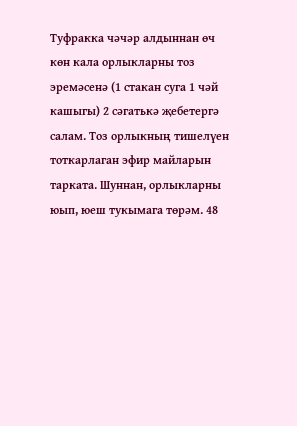Туфракка чәчәр алдыннан өч көн кала орлыкларны тоз эремәсенә (1 стакан суга 1 чәй кашыгы) 2 сәгатькә җебетергә салам. Тоз орлыкның тишелүен тоткарлаган эфир майларын тарката. Шуннан, орлыкларны юып, юеш тукымага төрәм. 48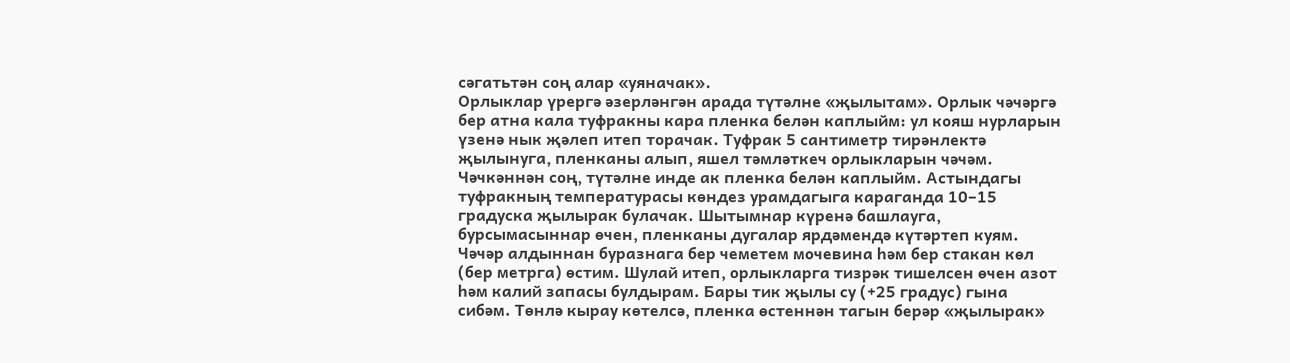сәгатьтән соң алар «уяначак».
Орлыклар үрергә әзерләнгән арада түтәлне «җылытам». Орлык чәчәргә бер атна кала туфракны кара пленка белән каплыйм: ул кояш нурларын үзенә нык җәлеп итеп торачак. Туфрак 5 сантиметр тирәнлектә җылынуга, пленканы алып, яшел тәмләткеч орлыкларын чәчәм. Чәчкәннән соң, түтәлне инде ак пленка белән каплыйм. Астындагы туфракның температурасы көндез урамдагыга караганда 10–15 градуска җылырак булачак. Шытымнар күренә башлауга, бурсымасыннар өчен, пленканы дугалар ярдәмендә күтәртеп куям.
Чәчәр алдыннан буразнага бер чеметем мочевина һәм бер стакан көл (бер метрга) өстим. Шулай итеп, орлыкларга тизрәк тишелсен өчен азот һәм калий запасы булдырам. Бары тик җылы су (+25 градус) гына сибәм. Төнлә кырау көтелсә, пленка өстеннән тагын берәр «җылырак»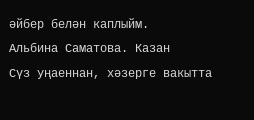әйбер белән каплыйм.
Альбина Саматова. Казан
Сүз уңаеннан, хәзерге вакытта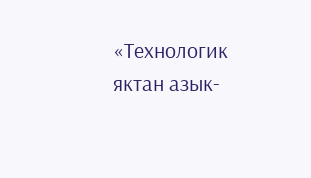«Технологик яктан азык-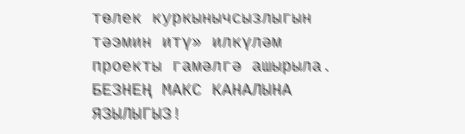төлек куркынычсызлыгын тәэмин итү» илкүләм проекты гамәлгә ашырыла.
БЕЗНЕҢ МАКС КАНАЛЫНА ЯЗЫЛЫГЫЗ!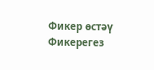Фикер өстәү
Фикерегез